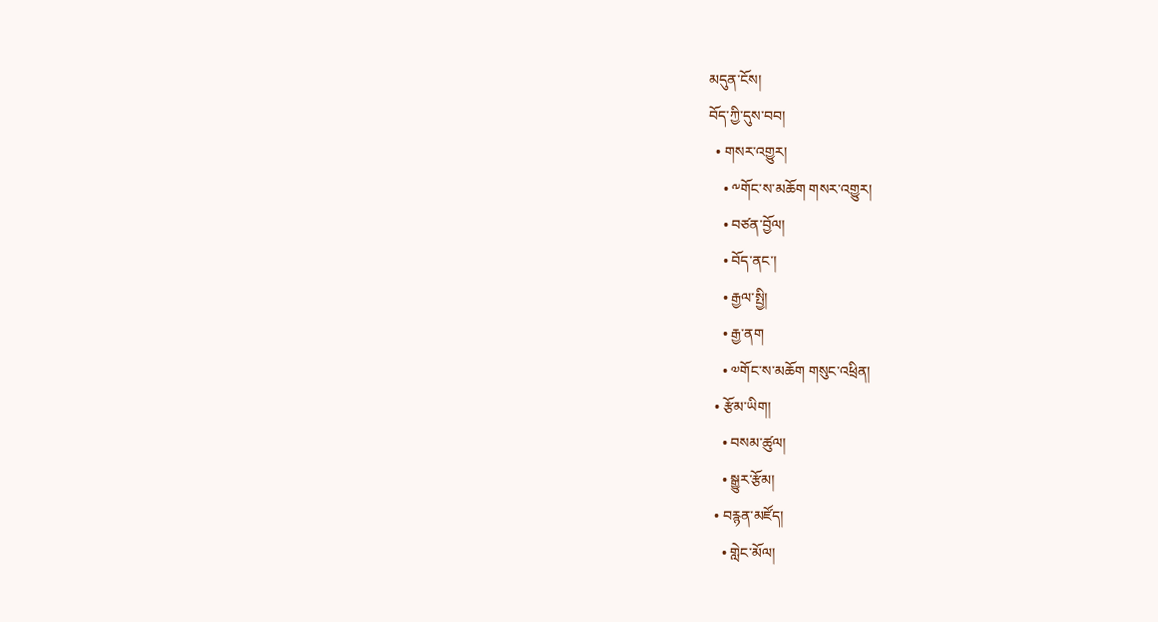མདུན་ངོས།
བོད་ཀྱི་དུས་བབ།
  • གསར་འགྱུར།
    • ༸གོང་ས་མཆོག གསར་འགྱུར།
    • བཙན་བྱོལ།
    • བོད་ནང་།
    • རྒྱལ་སྤྱི།
    • རྒྱ་ནག
    • ༧གོང་ས་མཆོག གསུང་འཕྲིན།
  • རྩོམ་ཡིག།
    • བསམ་ཚུལ།
    • སྒྱུར་རྩོམ།
  • བརྙན་མཛོད།
    • གླེང་མོལ།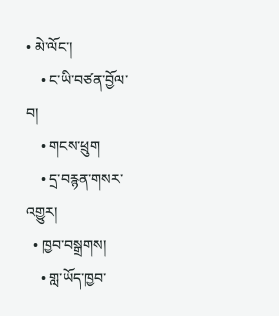• མེ་ལོང་།
    • ང་ཡི་བཙན་བྱོལ་བ།
    • གངས་ཕྲུག
    • དྲ་བརྙན་གསར་འགྱུར།
  • ཁྱབ་བསྒྲགས།
    • གླ་ཡོད་ཁྱབ་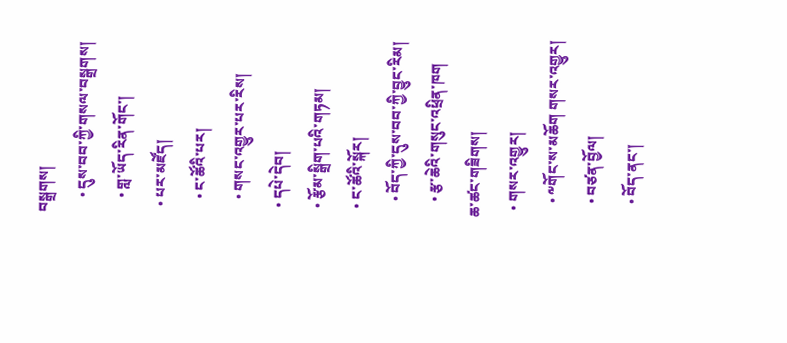བསྒྲགས།
    • དུས་བབ་ཀྱི་གསལ་བསྒྲགས།
    • གླ་ཡོད་རིན་གོང་།
  • པར་མཛོད།
    • ང་ཚོའི་པར།
    • གསང་འགྱུར་པར་རིས།
  • དཔེ་དེབ།
  • རྩོམ་སྒྲིག་པའི་གཏམ།
  • ང་ཚོའི་སྐོར།
    • བོད་ཀྱི་དུས་བབ་ཀྱི་བྱུང་རིམ།
    • རྩ་ཆེའི་གསུང་འཕྲིན་ཁག
ཆ་ཚང་གཟིགས།
  • གསར་འགྱུར།
    • ༸གོང་ས་མཆོག གསར་འགྱུར།
    • བཙན་བྱོལ།
    • བོད་ནང་།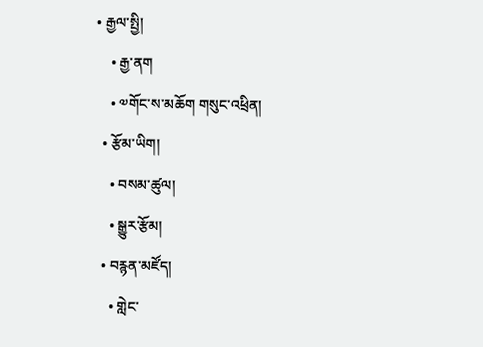• རྒྱལ་སྤྱི།
    • རྒྱ་ནག
    • ༧གོང་ས་མཆོག གསུང་འཕྲིན།
  • རྩོམ་ཡིག།
    • བསམ་ཚུལ།
    • སྒྱུར་རྩོམ།
  • བརྙན་མཛོད།
    • གླེང་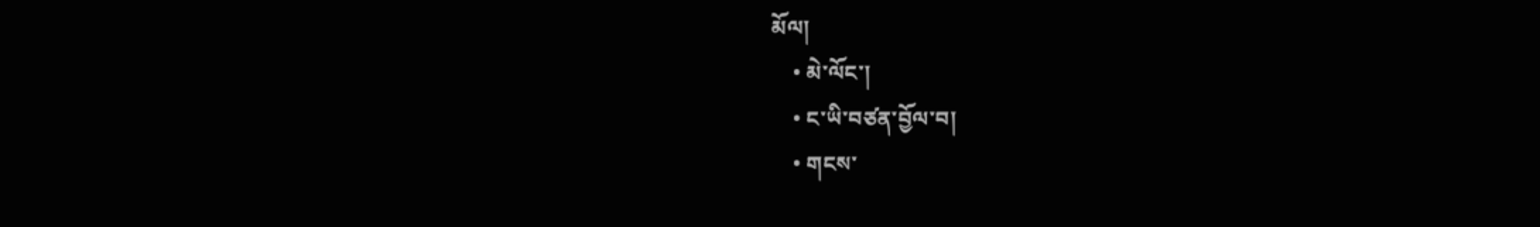མོལ།
    • མེ་ལོང་།
    • ང་ཡི་བཙན་བྱོལ་བ།
    • གངས་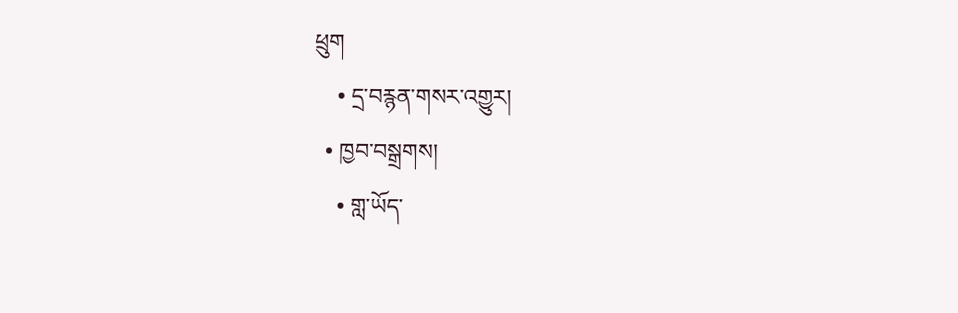ཕྲུག
    • དྲ་བརྙན་གསར་འགྱུར།
  • ཁྱབ་བསྒྲགས།
    • གླ་ཡོད་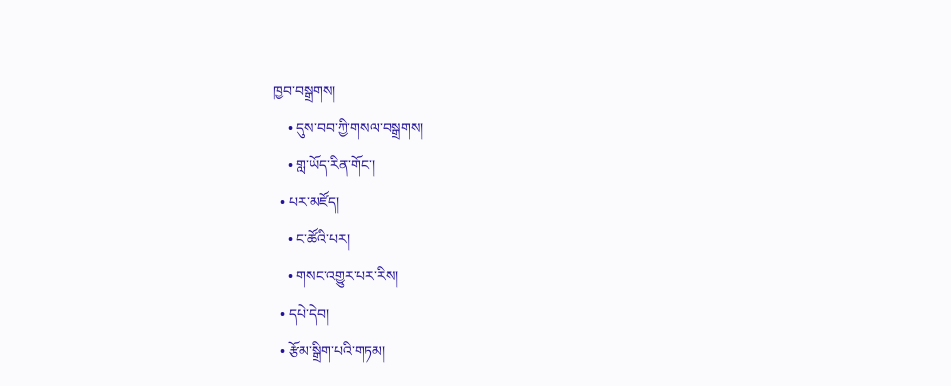ཁྱབ་བསྒྲགས།
    • དུས་བབ་ཀྱི་གསལ་བསྒྲགས།
    • གླ་ཡོད་རིན་གོང་།
  • པར་མཛོད།
    • ང་ཚོའི་པར།
    • གསང་འགྱུར་པར་རིས།
  • དཔེ་དེབ།
  • རྩོམ་སྒྲིག་པའི་གཏམ།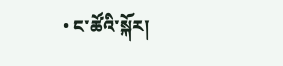• ང་ཚོའི་སྐོར།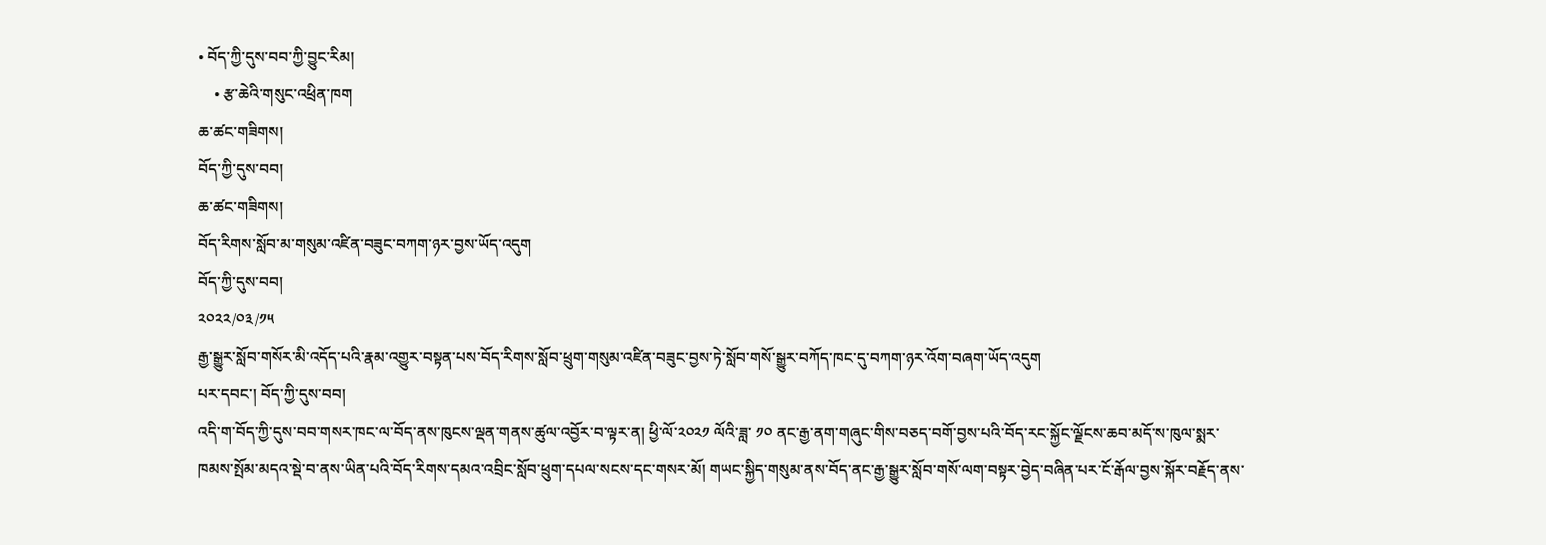• བོད་ཀྱི་དུས་བབ་ཀྱི་བྱུང་རིམ།
    • རྩ་ཆེའི་གསུང་འཕྲིན་ཁག
ཆ་ཚང་གཟིགས།
བོད་ཀྱི་དུས་བབ།
ཆ་ཚང་གཟིགས།
བོད་རིགས་སློབ་མ་གསུམ་འཛིན་བཟུང་བཀག་ཉར་བྱས་ཡོད་འདུག
བོད་ཀྱི་དུས་བབ།
༢༠༢༢/༠༣/༡༥
རྒྱ་སྒྱུར་སློབ་གསོར་མི་འདོད་པའི་རྣམ་འགྱུར་བསྟན་པས་བོད་རིགས་སློབ་ཕྲུག་གསུམ་འཛིན་བཟུང་བྱས་ཏེ་སློབ་གསོ་སྒྱུར་བཀོད་ཁང་དུ་བཀག་ཉར་འོག་བཞག་ཡོད་འདུག
པར་དབང་། བོད་ཀྱི་དུས་བབ།
འདི་ག་བོད་ཀྱི་དུས་བབ་གསར་ཁང་ལ་བོད་ནས་ཁུངས་ལྡན་གནས་ཚུལ་འབྱོར་བ་ལྟར་ན། ཕྱི་ལོ་༢༠༢༡ ལོའི་ཟླ་ ༡༠ ནང་རྒྱ་ནག་གཞུང་གིས་བཅད་བགོ་བྱས་པའི་བོད་རང་སྐྱོང་ལྗོངས་ཆབ་མདོ་ས་ཁུལ་སྨར་ཁམས་སྤོམ་མདའ་སྡེ་བ་ནས་ཡིན་པའི་བོད་རིགས་དམའ་འབྲིང་སློབ་ཕྲུག་དཔལ་སངས་དང་གསར་མོ། གཡང་སྐྱིད་གསུམ་ནས་བོད་ནང་རྒྱ་སྒྱུར་སློབ་གསོ་ལག་བསྟར་བྱེད་བཞིན་པར་ངོ་རྒོལ་བྱས་སྐོར་བརྗོད་ནས་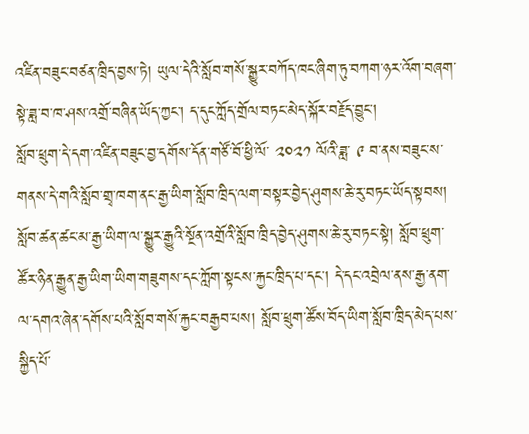འཛིན་བཟུང་བཙན་ཁྲིད་བྱས་ཏེ། ཡུལ་དེའི་སློབ་གསོ་སྒྱུར་བཀོད་ཁང་ཞིག་ཏུ་བཀག་ཉར་འོག་བཞག་སྟེ་ཟླ་བ་ཁ་ཤས་འགྲོ་བཞིན་ཡོད་ཀྱང་། ད་དུང་ཀློད་གྲོལ་བཏང་མེད་སྐོར་བརྗོད་བྱུང་།
སློབ་ཕྲུག་དེ་དག་འཛིན་བཟུང་བྱ་དགོས་དོན་གཙོ་བོ་ཕྱི་ལོ་ ༢༠༢༡ ལོའི་ཟླ་ ༩ བ་ནས་བཟུང་ས་གནས་དེ་གའི་སློབ་གྲྭ་ཁག་ནང་རྒྱ་ཡིག་སློབ་ཁྲིད་ལག་བསྟར་བྱེད་ཤུགས་ཆེ་རུ་བཏང་ཡོད་སྟབས། སློབ་ཚན་ཚང་མ་རྒྱ་ཡིག་ལ་སྒྱུར་རྒྱུའི་སྔོན་འགྲོའི་སློབ་ཁྲིད་བྱེད་ཤུགས་ཆེ་རུ་བཏང་སྟེ། སློབ་ཕྲུག་ཚོར་ཉིན་རྒྱུན་རྒྱ་ཡིག་ཡིག་གཟུགས་དང་ཀློག་སྟངས་རྐྱང་ཁྲིད་པ་དང་། དེ་དང་འབྲེལ་ནས་རྒྱ་ནག་ལ་དགའ་ཞེན་དགོས་པའི་སློབ་གསོ་རྐྱང་བརྒྱབ་པས། སློབ་ཕྲུག་ཚོས་བོད་ཡིག་སློབ་ཁྲིད་མེད་པས་སྐྱིད་པོ་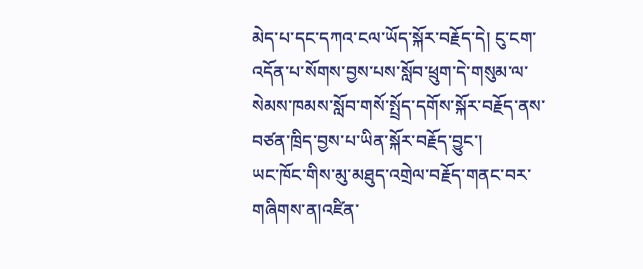མེད་པ་དང་དཀའ་ངལ་ཡོད་སྐོར་བརྗོད་དེ། ངུ་ངག་འདོན་པ་སོགས་བྱས་པས་སློབ་ཕྲུག་དེ་གསུམ་ལ་སེམས་ཁམས་སློབ་གསོ་སྤྲོད་དགོས་སྐོར་བརྗོད་ནས་བཙན་ཁྲིད་བྱས་པ་ཡིན་སྐོར་བརྗོད་བྱུང་།
ཡང་ཁོང་གིས་མུ་མཐུད་འགྲེལ་བརྗོད་གནང་བར་གཞིགས་ན།འཛིན་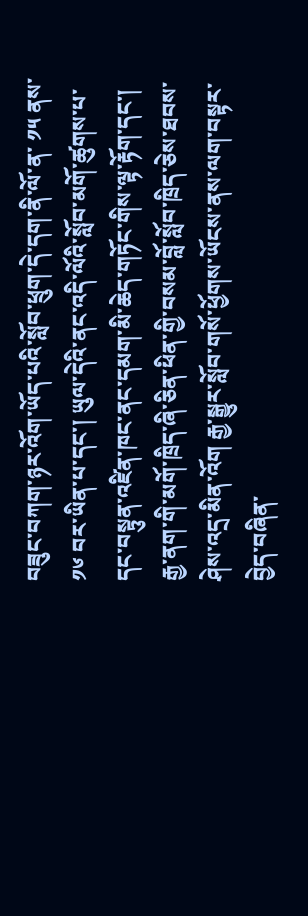བཟུང་བཀག་ཉར་འོག་ཡོད་པའི་སློབ་ཕྲུག་དེ་དག་ནི་ལོ་ན་ ༡༥ ནས་༡༦ བར་ཡིན་པ་དང་། ཡུལ་དེའི་ནང་འདི་ལོའི་སློབ་མགོ་ཚུགས་པ་དང་བསྟུན་འཛིན་ཁང་ནང་དམག་མི་ཆེད་གཏོང་གིས་ལྟ་རྟོག་དང་། རྒྱ་ནག་གི་མགོ་ཁྲིད་ཞི་ཅིན་ཕིན་གྱི་བསམ་བློ་སློབ་ཁྲིད་ཅེས་ཐབས་ཤེས་འདྲ་མིན་འོག རྒྱ་སྒྱུར་སློབ་གསོ་ཕྱོགས་ཡོངས་ནས་ལག་བསྟར་བྱེད་བཞིན་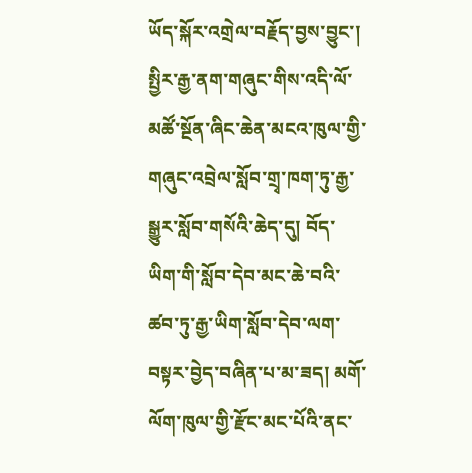ཡོད་སྐོར་འགྲེལ་བརྗོད་བྱས་བྱུང་།
སྤྱིར་རྒྱ་ནག་གཞུང་གིས་འདི་ལོ་མཚོ་སྔོན་ཞིང་ཆེན་མངའ་ཁུལ་གྱི་གཞུང་འབྲེལ་སློབ་གྲྭ་ཁག་ཏུ་རྒྱ་སྒྱུར་སློབ་གསོའི་ཆེད་དུ། བོད་ཡིག་གི་སློབ་དེབ་མང་ཆེ་བའི་ཚབ་ཏུ་རྒྱ་ཡིག་སློབ་དེབ་ལག་བསྟར་བྱེད་བཞིན་པ་མ་ཟད། མགོ་ལོག་ཁུལ་གྱི་རྫོང་མང་པོའི་ནང་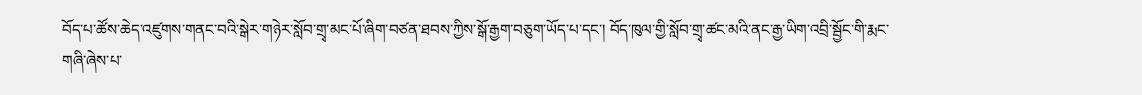བོད་པ་ཚོས་ཆེད་འཛུགས་གནང་བའི་སྒེར་གཉེར་སློབ་གྲྭ་མང་པོ་ཞིག་བཙན་ཐབས་ཀྱིས་སྒོ་རྒྱག་བཅུག་ཡོད་པ་དང་། བོད་ཁུལ་གྱི་སློབ་གྲྭ་ཚང་མའི་ནང་རྒྱ་ཡིག་འབྲི་སྦྱོང་གི་རྨང་གཞི་ཞེས་པ་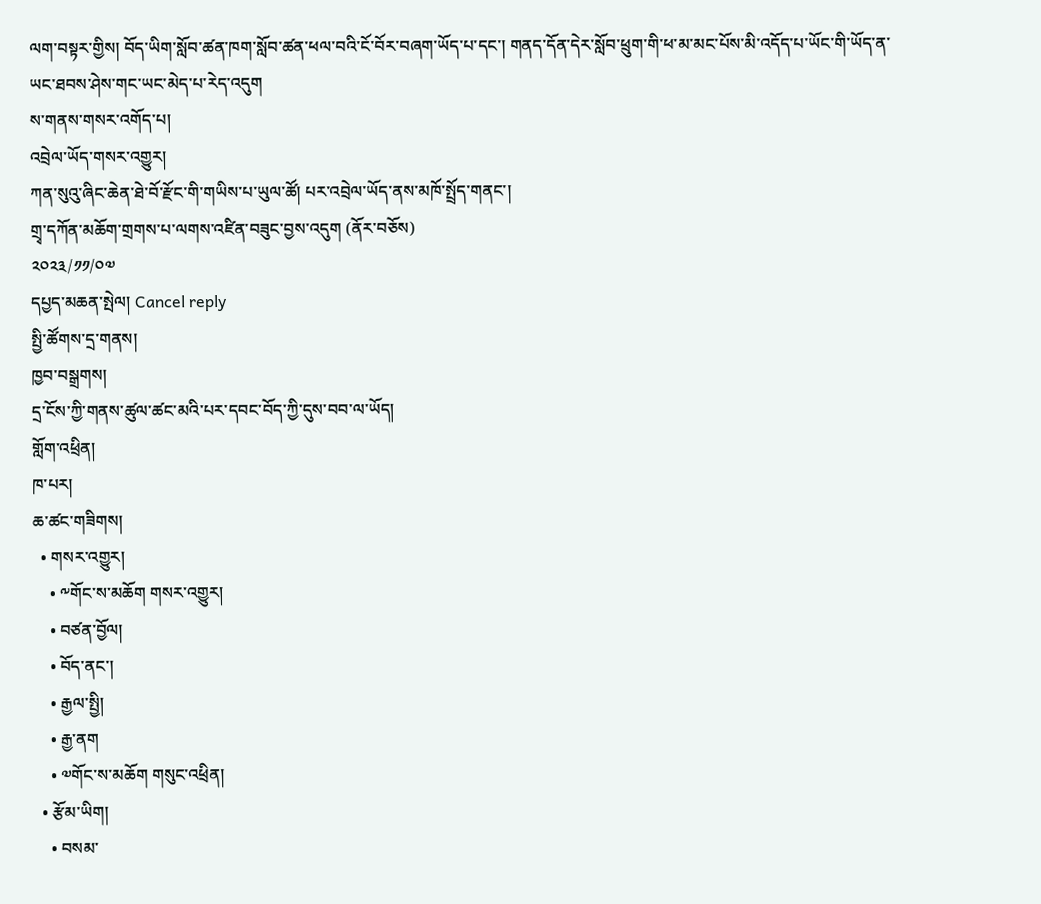ལག་བསྟར་གྱིས། བོད་ཡིག་སློབ་ཚན་ཁག་སློབ་ཚན་ཕལ་བའི་ངོ་བོར་བཞག་ཡོད་པ་དང་། གནད་དོན་དེར་སློབ་ཕྲུག་གི་ཕ་མ་མང་པོས་མི་འདོད་པ་ཡོང་གི་ཡོད་ན་ཡང་ཐབས་ཤེས་གང་ཡང་མེད་པ་རེད་འདུག
ས་གནས་གསར་འགོད་པ།
འབྲེལ་ཡོད་གསར་འགྱུར།
ཀན་སུའུ་ཞིང་ཆེན་ཐེ་བོ་རྫོང་གི་གཡིས་པ་ཡུལ་ཚོ། པར་འབྲེལ་ཡོད་ནས་མཁོ་སྤྲོད་གནང་།
གྲྭ་དཀོན་མཆོག་གྲགས་པ་ལགས་འཛིན་བཟུང་བྱས་འདུག (ནོར་བཅོས)
༢༠༢༣/༡༡/༠༧
དཔྱད་མཆན་སྤེལ། Cancel reply
སྤྱི་ཚོགས་དྲ་གནས།
ཁྱབ་བསྒྲགས།
དྲ་ངོས་ཀྱི་གནས་ཚུལ་ཚང་མའི་པར་དབང་བོད་ཀྱི་དུས་བབ་ལ་ཡོད།
གློག་འཕྲིན།
ཁ་པར།
ཆ་ཚང་གཟིགས།
  • གསར་འགྱུར།
    • ༸གོང་ས་མཆོག གསར་འགྱུར།
    • བཙན་བྱོལ།
    • བོད་ནང་།
    • རྒྱལ་སྤྱི།
    • རྒྱ་ནག
    • ༧གོང་ས་མཆོག གསུང་འཕྲིན།
  • རྩོམ་ཡིག།
    • བསམ་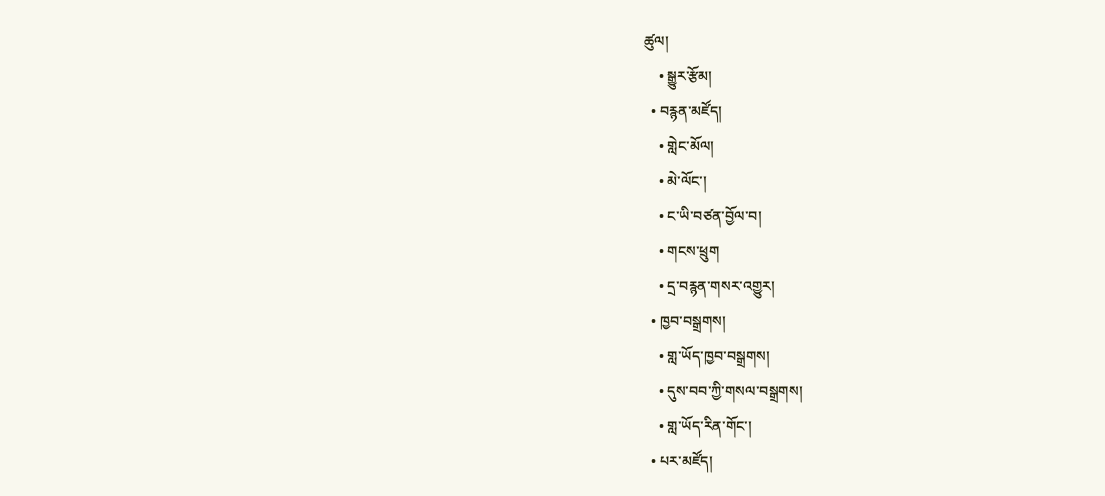ཚུལ།
    • སྒྱུར་རྩོམ།
  • བརྙན་མཛོད།
    • གླེང་མོལ།
    • མེ་ལོང་།
    • ང་ཡི་བཙན་བྱོལ་བ།
    • གངས་ཕྲུག
    • དྲ་བརྙན་གསར་འགྱུར།
  • ཁྱབ་བསྒྲགས།
    • གླ་ཡོད་ཁྱབ་བསྒྲགས།
    • དུས་བབ་ཀྱི་གསལ་བསྒྲགས།
    • གླ་ཡོད་རིན་གོང་།
  • པར་མཛོད།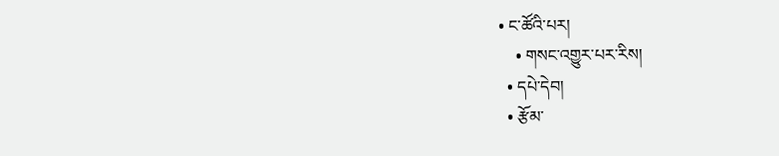• ང་ཚོའི་པར།
    • གསང་འགྱུར་པར་རིས།
  • དཔེ་དེབ།
  • རྩོམ་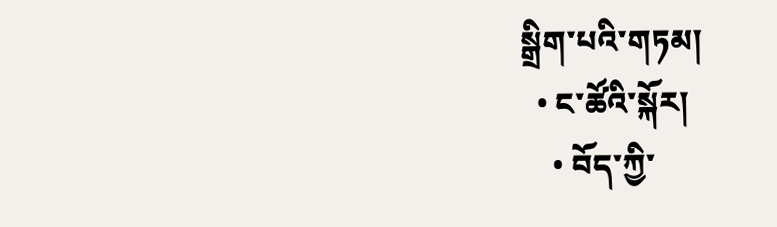སྒྲིག་པའི་གཏམ།
  • ང་ཚོའི་སྐོར།
    • བོད་ཀྱི་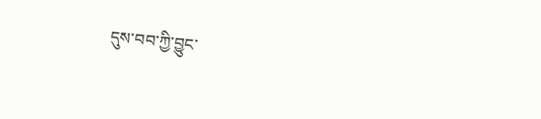དུས་བབ་ཀྱི་བྱུང་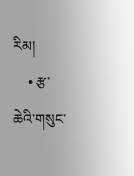རིམ།
    • རྩ་ཆེའི་གསུང་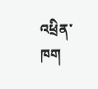འཕྲིན་ཁག